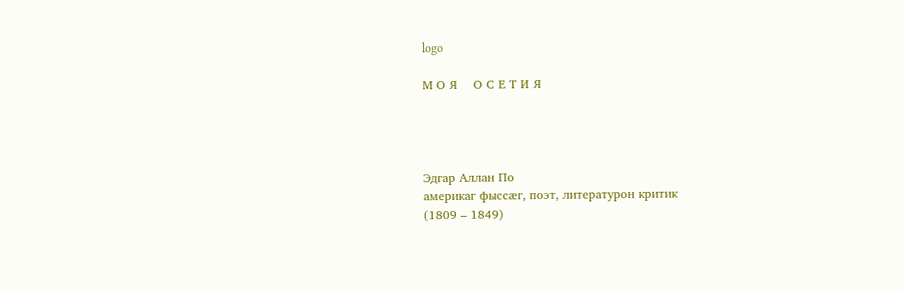logo

М О Я    О С Е Т И Я




Эдгар Аллан По
америкаг фыссæг, поэт, литературон критик
(1809 – 1849)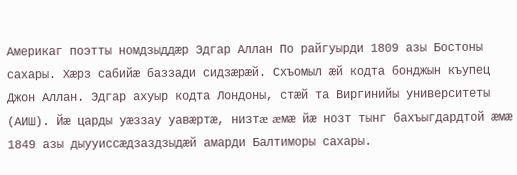Америкаг поэтты номдзыддæр Эдгар Аллан По райгуырди 1809 азы Бостоны сахары. Хæрз сабийæ баззади сидзæрæй. Схъомыл æй кодта бонджын къупец Джон Аллан. Эдгар ахуыр кодта Лондоны, стæй та Виргинийы университеты (АИШ). Йæ царды уæззау уавæртæ, низтæ æмæ йæ нозт тынг бахъыгдардтой æмæ 1849 азы дыууиссæдзаздзыдæй амарди Балтиморы сахары.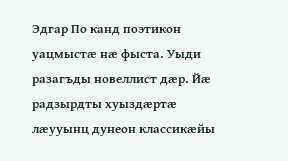Эдгар По канд поэтикон уацмыстæ нæ фыста. Уыди разагъды новеллист дæр. Йæ радзырдты хуыздæртæ лæууынц дунеон классикæйы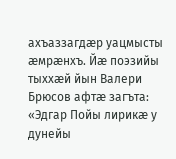ахъаззагдæр уацмысты æмрæнхъ. Йæ поэзийы тыххæй йын Валери Брюсов афтæ загъта: «Эдгар Пойы лирикæ у дунейы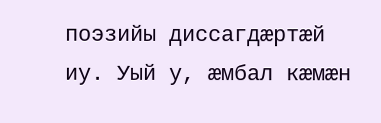поэзийы диссагдæртæй иу. Уый у, æмбал кæмæн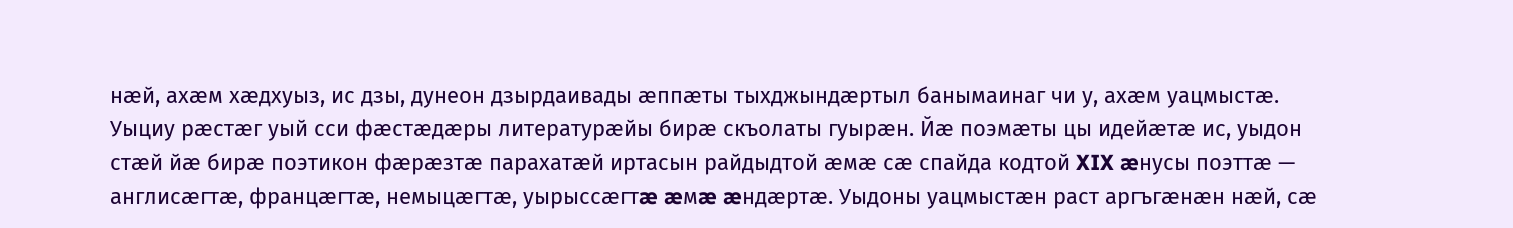нæй, ахæм хæдхуыз, ис дзы, дунеон дзырдаивады æппæты тыхджындæртыл банымаинаг чи у, ахæм уацмыстæ. Уыциу рæстæг уый сси фæстæдæры литературæйы бирæ скъолаты гуырæн. Йæ поэмæты цы идейæтæ ис, уыдон стæй йæ бирæ поэтикон фæрæзтæ парахатæй иртасын райдыдтой æмæ сæ спайда кодтой XIX æнусы поэттæ — англисæгтæ, францæгтæ, немыцæгтæ, уырыссæгтæ æмæ æндæртæ. Уыдоны уацмыстæн раст аргъгæнæн нæй, сæ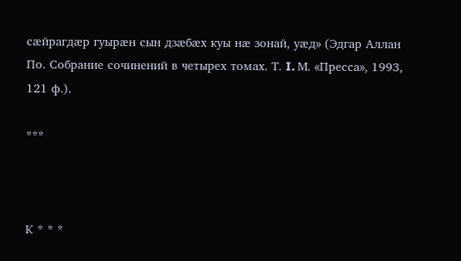сæйрагдæр гуырæн сын дзæбæх куы нæ зонай, уæд» (Эдгар Аллан По. Собрание сочинений в четырех томах. Т. I. М. «Пресса», 1993, 121 ф.).

***



К * * *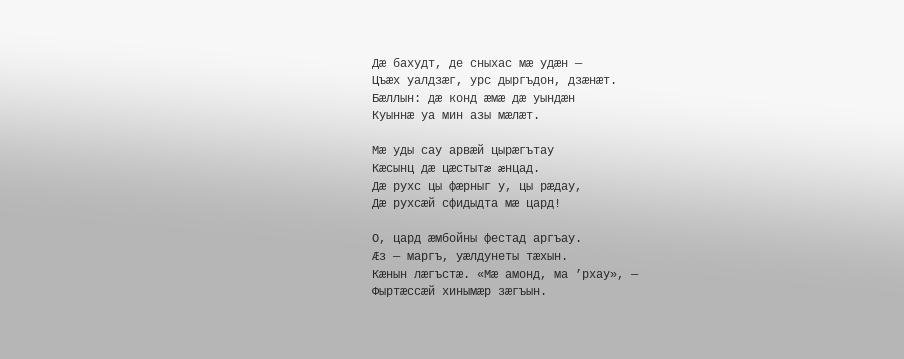Дæ бахудт, де сныхас мæ удæн —
Цъæх уалдзæг, урс дыргъдон, дзæнæт.
Бæллын: дæ конд æмæ дæ уындæн
Куыннæ уа мин азы мæлæт.

Мæ уды сау арвæй цырæгътау
Кæсынц дæ цæстытæ æнцад.
Дæ рухс цы фæрныг у, цы рæдау,
Дæ рухсæй сфидыдта мæ цард!

О, цард æмбойны фестад аргъау.
Æз — маргъ, уæлдунеты тæхын.
Кæнын лæгъстæ. «Мæ амонд, ма ’рхау», —
Фыртæссæй хинымæр зæгъын.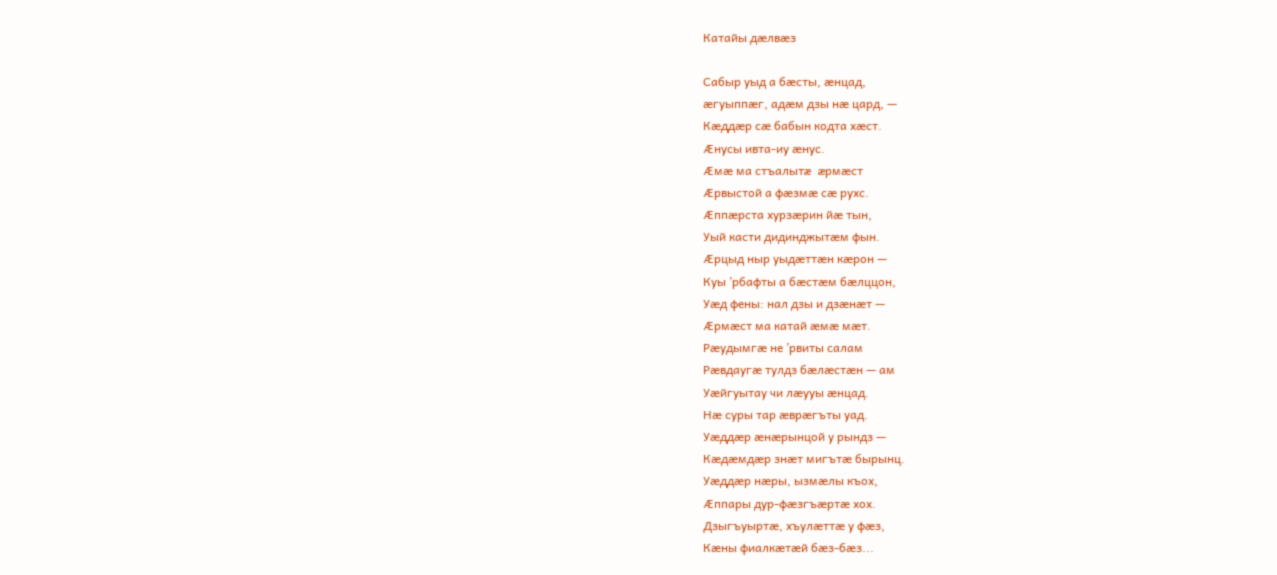Катайы дæлвæз

Сабыр уыд а бæсты, æнцад,
æгуыппæг, адæм дзы нæ цард, —
Кæддæр сæ бабын кодта хæст.
Æнусы ивта-иу æнус.
Æмæ ма стъалытæ æрмæст
Æрвыстой а фæзмæ сæ рухс.
Æппæрста хурзæрин йæ тын,
Уый касти дидинджытæм фын.
Æрцыд ныр уыдæттæн кæрон —
Куы ’рбафты а бæстæм бæлццон,
Уæд фены: нал дзы и дзæнæт —
Æрмæст ма катай æмæ мæт.
Рæудымгæ не ’рвиты салам
Рæвдаугæ тулдз бæлæстæн — ам
Уæйгуытау чи лæууы æнцад.
Нæ суры тар æврæгъты уад.
Уæддæр æнæрынцой у рындз —
Кæдæмдæр знæт мигътæ бырынц.
Уæддæр нæры, ызмæлы къох,
Æппары дур-фæзгъæртæ хох.
Дзыгъуыртæ, хъулæттæ у фæз,
Кæны фиалкæтæй бæз-бæз...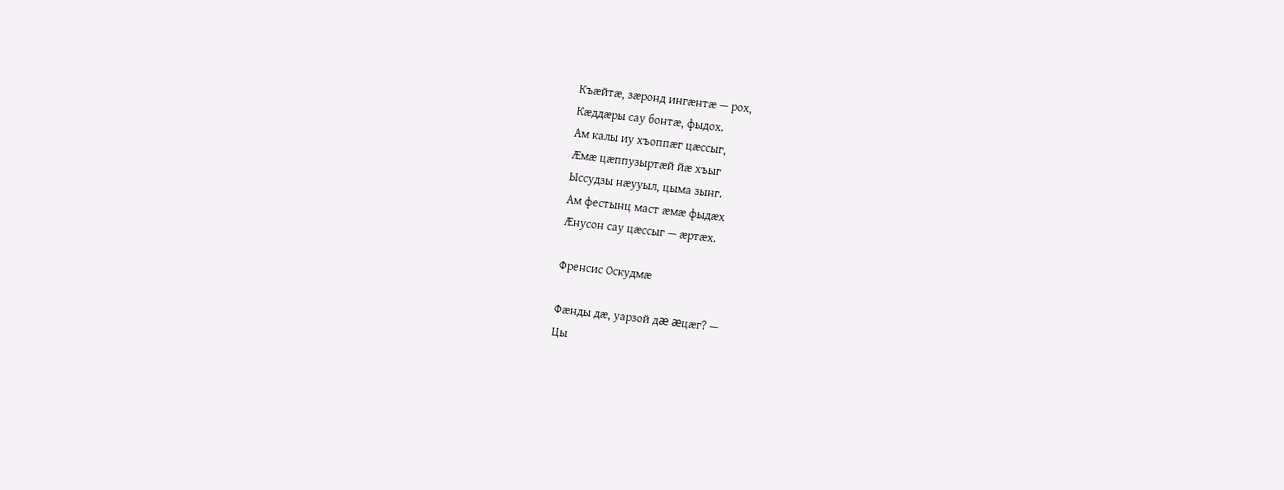Къæйтæ, зæронд ингæнтæ — рох,
Кæддæры сау бонтæ, фыдох.
Ам калы иу хъоппæг цæссыг,
Æмæ цæппузыртæй йæ хъыг
Ыссудзы нæууыл, цыма зынг.
Ам фестынц маст æмæ фыдæх
Æнусон сау цæссыг — æртæх.

Френсис Оскудмæ

Фæнды дæ, уарзой дæ æцæг? —
Цы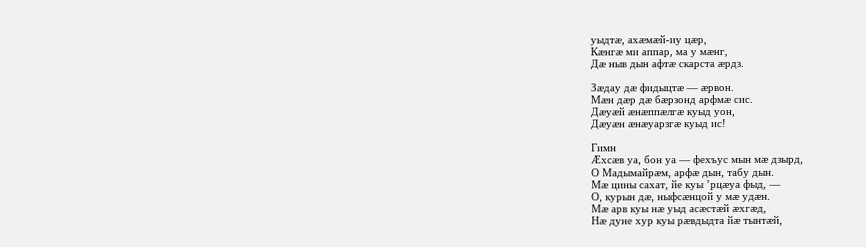уыдтæ, ахæмæй-иу цæр,
Кæнгæ ми аппар, ма у мæнг,
Дæ ныв дын афтæ скарста æрдз.

Зæдау дæ фидыцтæ — æрвон.
Мæн дæр дæ бæрзонд арфмæ сис.
Дæуæй æнæппæлгæ куыд уон,
Дæуæн æнæуарзгæ куыд ис!

Гимн
Æхсæв уа, бон уа — фехъус мын мæ дзырд,
О Мадымайрæм, арфæ дын, табу дын.
Мæ цины сахат, йе куы ’рцæуа фыд, —
О, курын дæ, ныфсæнцой у мæ удæн.
Мæ арв куы нæ уыд асæстæй æхгæд,
Нæ дуне хур куы рæвдыдта йæ тынтæй,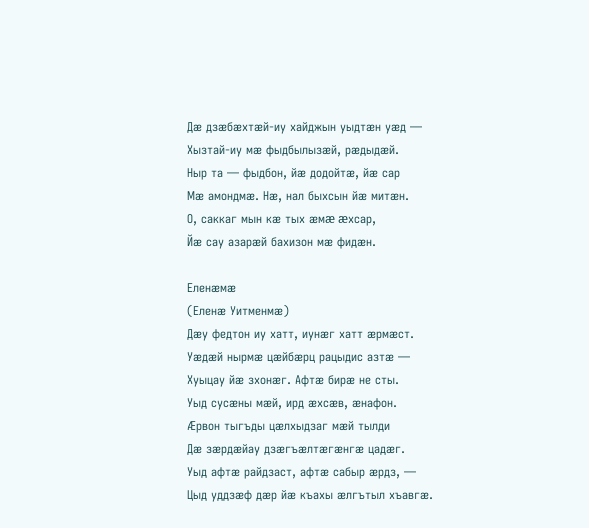Дæ дзæбæхтæй-иу хайджын уыдтæн уæд —
Хызтай-иу мæ фыдбылызæй, рæдыдæй.
Ныр та — фыдбон, йæ додойтæ, йæ сар
Мæ амондмæ. Нæ, нал быхсын йæ митæн.
О, саккаг мын кæ тых æмæ æхсар,
Йæ сау азарæй бахизон мæ фидæн.

Еленæмæ
(Еленæ Уитменмæ)
Дæу федтон иу хатт, иунæг хатт æрмæст.
Уæдæй нырмæ цæйбæрц рацыдис азтæ —
Хуыцау йæ зхонæг. Афтæ бирæ не сты.
Уыд сусæны мæй, ирд æхсæв, æнафон.
Æрвон тыгъды цæлхыдзаг мæй тылди
Дæ зæрдæйау дзæгъæлтæгæнгæ цадæг.
Уыд афтæ райдзаст, афтæ сабыр æрдз, —
Цыд уддзæф дæр йæ къахы æлгътыл хъавгæ.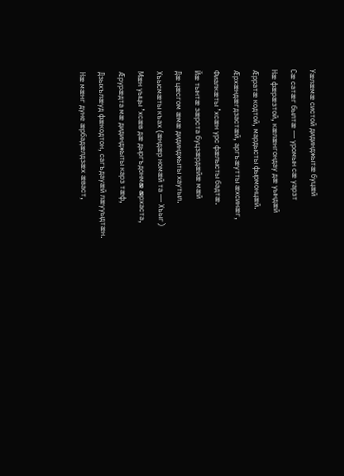Уæлæмæ систой дидинджытæ буцæй
Сæ сатæг былтæ — уромын сæ уарзт
Нæ фæрæзтой, кæлæнгондау дæ уындæй
Æрратæ кодтой, мардысты фырмонцæй.
Æрхæндæгдзастæй, аргъæутты æхсинæг,
Фиалкæты ’хсæн урс фæлысты бадтæ.
Йæ тынтæ зæрста буцзæрдæйæ мæй
Дæ цæсгом æмæ дидинджыты хаутыл.
Хъысмæты къах (æндæр номæй та — Хъыг)
Мæн уыцы ’хсæв дæ дыргъдонмæ æрхаста,
Æрурæдта мæ дидинджыты карз тæф,
Дзыхълæуд фæкодтон, сагъдауæй лæууыдтæн.
Нæ мæнг дуне æрбадæлдзæх æваст,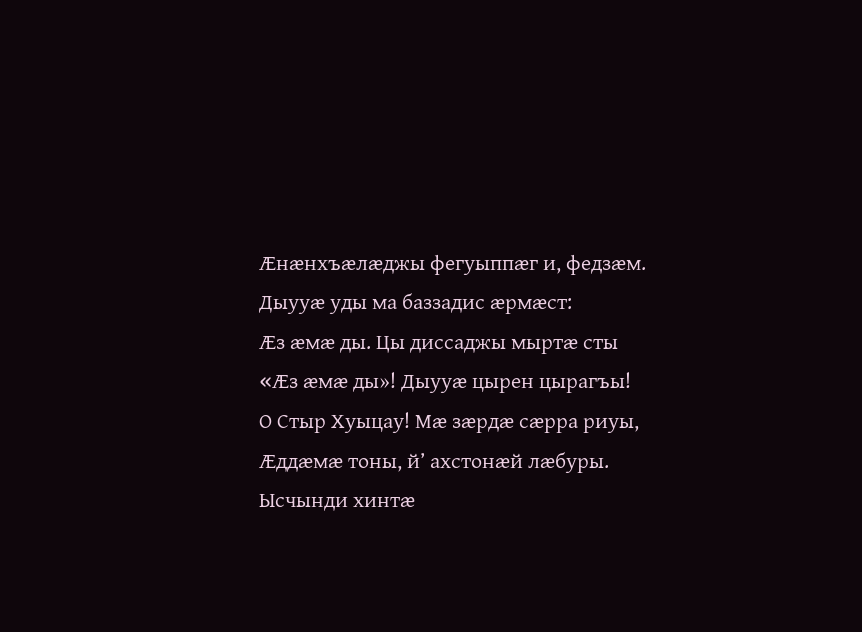Æнæнхъæлæджы фегуыппæг и, федзæм.
Дыууæ уды ма баззадис æрмæст:
Æз æмæ ды. Цы диссаджы мыртæ сты
«Æз æмæ ды»! Дыууæ цырен цырагъы!
О Стыр Хуыцау! Мæ зæрдæ сæрра риуы,
Æддæмæ тоны, й’ ахстонæй лæбуры.
Ысчынди хинтæ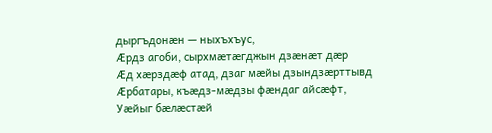дыргъдонæн — ныхъхъус,
Æрдз агоби, сырхмæтæгджын дзæнæт дæр
Æд хæрздæф атад, дзаг мæйы дзындзæрттывд
Æрбатары, къæдз-мæдзы фæндаг айсæфт,
Уæйыг бæлæстæй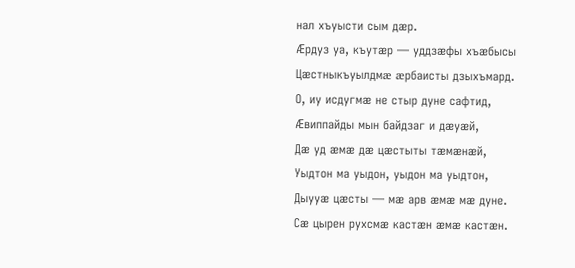нал хъуысти сым дæр.
Æрдуз уа, къутæр — уддзæфы хъæбысы
Цæстныкъуылдмæ æрбаисты дзыхъмард.
О, иу исдугмæ не стыр дуне сафтид,
Æвиппайды мын байдзаг и дæуæй,
Дæ уд æмæ дæ цæстыты тæмæнæй,
Уыдтон ма уыдон, уыдон ма уыдтон,
Дыууæ цæсты — мæ арв æмæ мæ дуне.
Сæ цырен рухсмæ кастæн æмæ кастæн.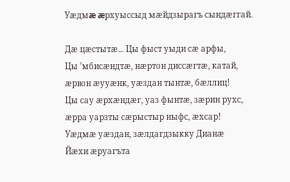Уæдмæ æрхуыссыд мæйдзырагъ сындæггай.

Дæ цæстытæ... Цы фыст уыди сæ арфы,
Цы ’мбисæндтæ, нæртон диссæгтæ, катай,
æрвон æууæнк, уæздан тынтæ, бæллиц!
Цы сау æрхæндæг, уаз фынтæ, зæрин рухс,
æрра уарзты сæрыстыр ныфс, æхсар!
Уæдмæ уæздан, зæлдагдзыкку Дианæ
Йæхи æруагъта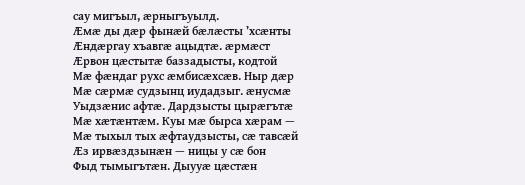сау мигъыл, æрныгъуылд.
Æмæ ды дæр фынæй бæлæсты ’хсæнты
Æндæргау хъавгæ ацыдтæ. æрмæст
Æрвон цæстытæ баззадысты, кодтой
Мæ фæндаг рухс æмбисæхсæв. Ныр дæр
Мæ сæрмæ судзынц иудадзыг. æнусмæ
Уыдзæнис афтæ. Дардзысты цырæгътæ
Мæ хæтæнтæм. Куы мæ бырса хæрам —
Мæ тыхыл тых æфтаудзысты, сæ тавсæй
Æз ирвæздзынæн — ницы у сæ бон
Фыд тымыгътæн. Дыууæ цæстæн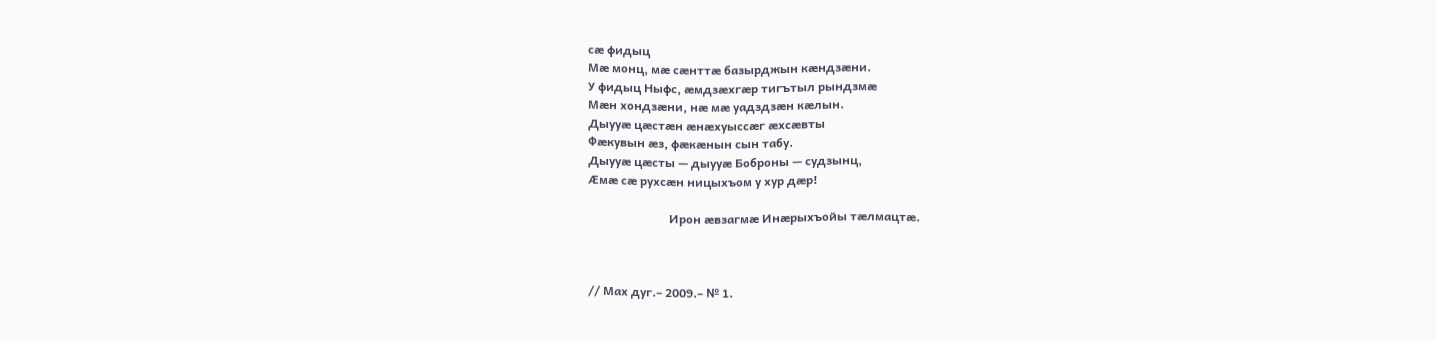сæ фидыц
Мæ монц, мæ сæнттæ базырджын кæндзæни.
У фидыц Ныфс, æмдзæхгæр тигътыл рындзмæ
Мæн хондзæни, нæ мæ уадздзæн кæлын.
Дыууæ цæстæн æнæхуыссæг æхсæвты
Фæкувын æз, фæкæнын сын табу.
Дыууæ цæсты — дыууæ Боброны — судзынц,
Æмæ сæ рухсæн ницыхъом у хур дæр!

                           Ирон æвзагмæ Инæрыхъойы тæлмацтæ.



// Мах дуг.– 2009.– № 1.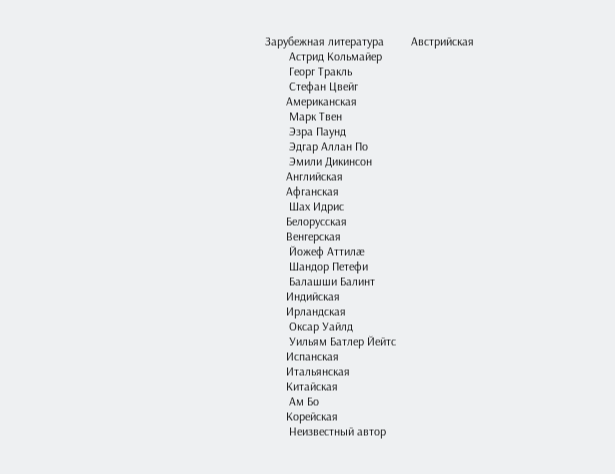Зарубежная литература         Австрийская
        Астрид Кольмайер
        Георг Тракль
        Стефан Цвейг
       Американская
        Марк Твен
        Эзра Паунд
        Эдгар Аллан По
        Эмили Дикинсон
       Английская
       Афганская
        Шах Идрис
       Белорусская
       Венгерская
        Йожеф Аттилæ
        Шандор Петефи
        Балашши Балинт
       Индийская
       Ирландская
        Оксар Уайлд
        Уильям Батлер Йейтс
       Испанская
       Итальянская
       Китайская
        Ам Бо
       Корейская
        Неизвестный автор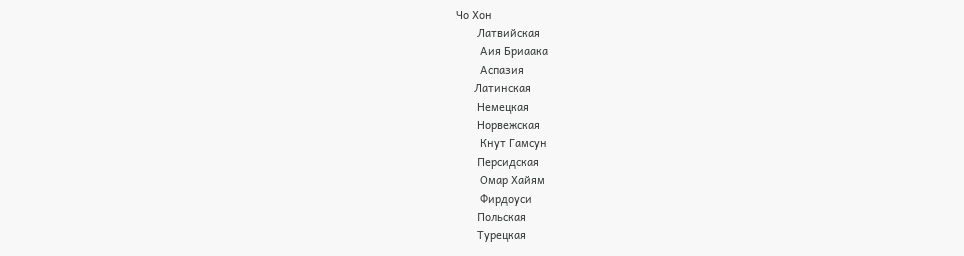Чо Хон
       Латвийская
        Аия Бриаака
        Аспазия
      Латинская
       Немецкая
       Норвежская
        Кнут Гамсун
       Персидская
        Омар Хайям
        Фирдоуси
       Польская
       Турецкая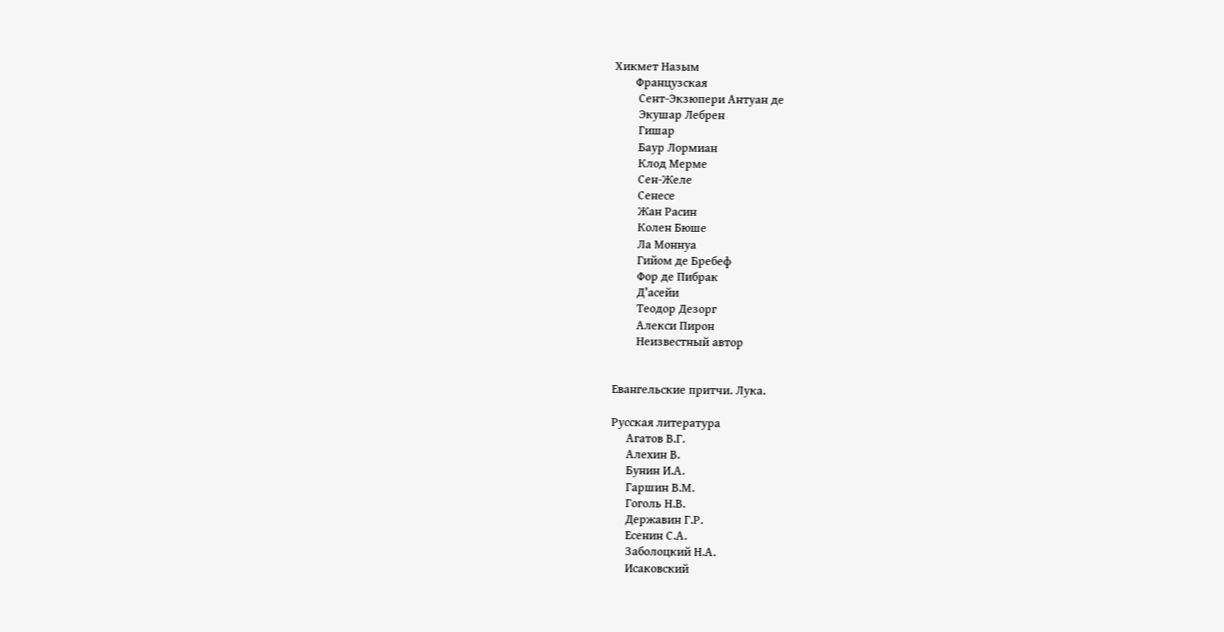Хикмет Назым
       Французская
        Сент-Экзюпери Антуан де
        Экушар Лебрен
        Гишар
        Баур Лормиан
        Клод Мерме
        Сен-Желе
        Сенесе
        Жан Расин
        Колен Бюше
        Ла Моннуа
        Гийом де Бребеф
        Фор де Пибрак
        Д’асейи
        Теодор Дезорг
        Алекси Пирон
        Неизвестный автор


Евангельские притчи. Лука.

Русская литература
     Агатов В.Г.
     Алехин В.
     Бунин И.А.
     Гаршин В.М.
     Гоголь Н.В.
     Державин Г.Р.
     Есенин С.А.
     Заболоцкий Н.А.
     Исаковский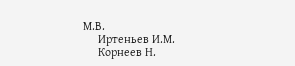М.В.
     Иртеньев И.М.
     Корнеев Н.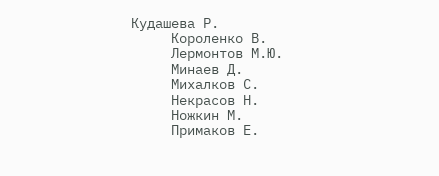Кудашева Р.
     Короленко В.
     Лермонтов М.Ю.
     Минаев Д.
     Михалков С.
     Некрасов Н.
     Ножкин М.
     Примаков Е.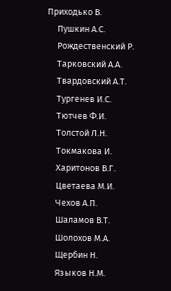Приходько В.
     Пушкин А.С.
     Рождественский Р.
     Тарковский А.А.
     Твардовский А.Т.
     Тургенев И.С.
     Тютчев Ф.И.
     Толстой Л.Н.
     Токмакова И.
     Харитонов В.Г.
     Цветаева М.И.
     Чехов А.П.
     Шаламов В.Т.
     Шолохов М.А.
     Щербин Н.
     Языков Н.М.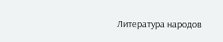Литература народов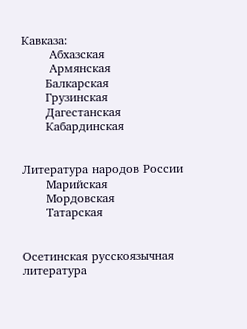Кавказа:
       Абхазская
       Армянская
      Балкарская
      Грузинская
      Дагестанская
      Кабардинская


Литература народов России
      Марийская
      Мордовская
      Татарская


Осетинская русскоязычная литература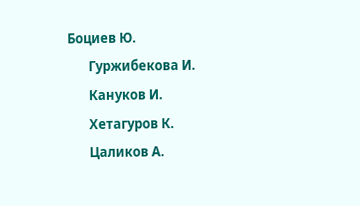Боциев Ю.
       Гуржибекова И.
       Кануков И.
       Хетагуров К.
       Цаликов А.